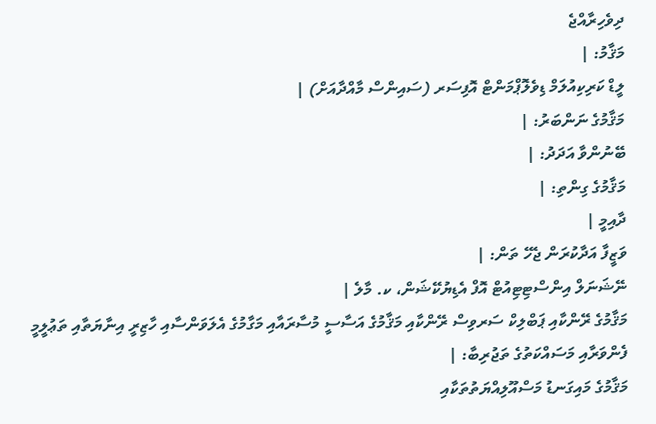ދިވެހިރާއްޖެ
މަޤާމު: |
ލީޑް ކަރިކިއުލަމް ޑިވެލޮޕްމަންޓް އޮފިސަރ (ސައިންސް މާއްދާއަށް) |
މަޤާމުގެ ނަންބަރު: |
ބޭނުންވާ އަދަދު: |
މަޤާމުގެ ގިންތި: |
ދާއިމީ |
ވަޒީފާ އަދާކުރަން ޖެހޭ ތަން: |
ނޭޝަނަލް އިންސްޓިޓިއުޓް އޮފް އެޑިޔުކޭޝަން، ކ. މާލެ |
މަޤާމުގެ ރޭންކާއި ޕަބްލިކް ސަރވިސް ރޭންކާއި މަޤާމުގެ އަސާސީ މުސާރައާއި މަގާމުގެ އެލަވަންސާއި ހާޒިރީ އިނާޔަތާއި ތަޢުލީމީ ފެންވަރާއި މަސައްކަތުގެ ތަޖުރިބާ: |
މަޤާމުގެ މައިގަނޑު މަސްއޫލިއްޔަތުތަކާއި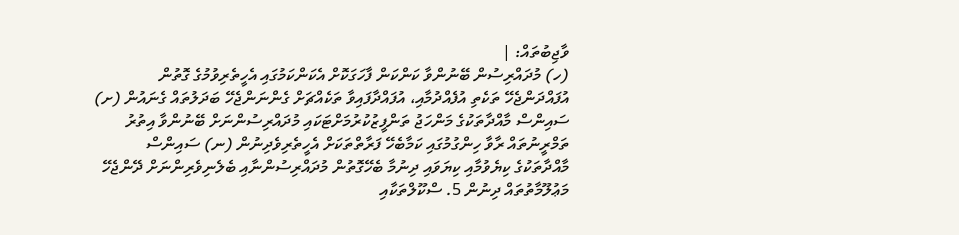ވާޖިބުތައް: |
(ހ) މުދައްރިސުން ބޭނުންވާ ކަންކަން ފާހަގަކޮށް އެކަންކަމުގައި އެހީތެރިވުމުގެ ގޮތުން އުފައްދަންޖެހޭ ތަކެތި އުފެއްދުމާއި، އުފައްދާފައިވާ ތަކެއްޗަށް ގެންނަންޖެހޭ ބަދަލުތައް ގެނައުން (ށ) ސައިންސް މާއްދާތަކުގެ މަންހަޖު ތަންފީޒުކުރުމަށްޓަކައި މުދައްރިސުންނަށް ބޭނުންވާ އިތުރު ތަމްރީނުތައް ރާވާ ހިންގުމުގައި ކަމާބެހޭ ފަރާތްތަކަށް އެހީތެރިވެދިނުން (ނ) ސައިންސް މާއްދާތަކުގެ ކިޔެވުމާއި ކިޔަވައި ދިނުމާ ބެހޭގޮތުން މުދައްރިސުންނާއި ބެލެނިވެރިންނަށް ދޭންޖެހޭ މަޢުލޫމާތުތައް ދިނުން 5. ސްކޫލްތަކާއި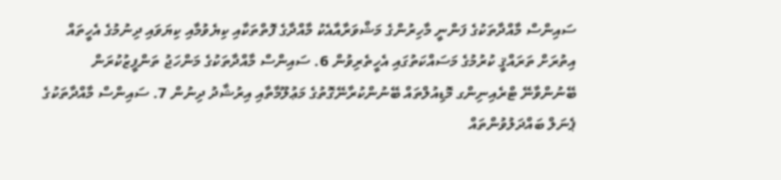ސައިންސް މާއްދާތަކުގެ ފަންނީ މާހިރުންގެ މަޝްވަރާއާއެކު މާއްދާގެ ފޮތްތަކާއި ކިޔެވުމާއި ކިޔަވައި ދިނުމުގެ އެހީތައް އިތުރަށް ތަރައްޤީ ކުރުމުގެ މަސައްކަތުގައި އެހީތެރިވުން 6. ސައިންސް މާއްދާތަކުގެ މަންހަޖު ތަންފީޒުކުރަން ބޭނުންވާނޭ ޓްރެއިނިންގ މޮޑިއުލްތައް ބޭނުންކުރާނޭގޮތުގެ މަޢުލޫމާތާއި އިރުޝާދު ދިނުން 7. ސައިންސް މާއްދާތަކުގެ ޕެނަލް ބައްދަލުވުންތައް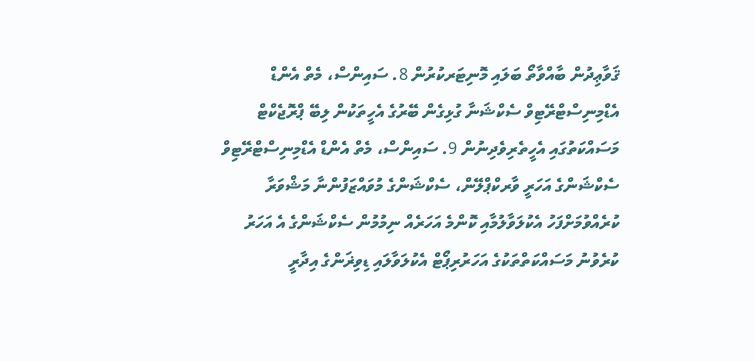ޤަވާޢިދުން ބާއްވާތޯ ބަލައި މޮނިޓަރކުރުން 8. ސައިންސް، މެތް އެންޑް އެޑްމިނިސްޓްރޭޓިވް ސެކްޝަނާ ގުޅިގެން ބޭރުގެ އެހީތަކުން ލިބޭ ޕްރޮޖެކްޓް މަސައްކަތުގައި އެހީތެރިވެދިނުން 9. ސައިންސް، މެތް އެންޑް އެޑްމިނިސްޓްރޭޓިވް ސެކްޝަންގެ އަހަރީ ވާރކްޕްލޭން، ސެކްޝަންގެ މުވައްޒަފުންނާ މަޝްވަރާ ކުރެއްވުމަށްފަހު އެކުލަވާލުމާއި ކޮންމެ އަހަރެއް ނިމުމުން ސެކްޝަންގެ އެ އަހަރު ކުރެވުނު މަސައްކަތްތަކުގެ އަހަރުރިޕޯޓް އެކުލަވާލައި ޑިވިޜަންގެ އިދާރީ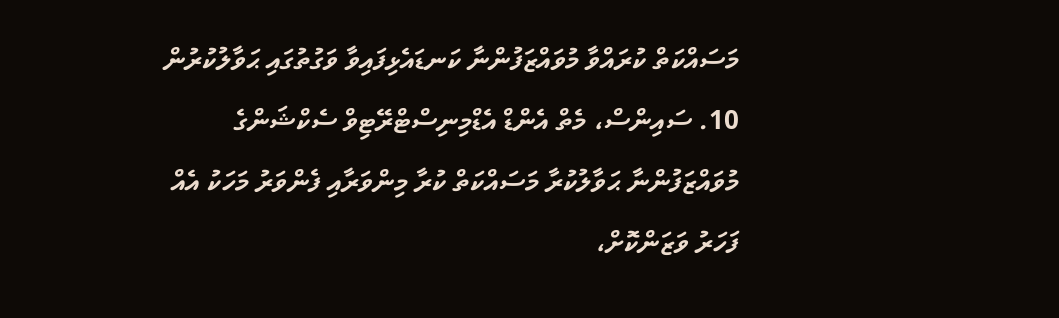މަސައްކަތް ކުރައްވާ މުވައްޒަފުންނާ ކަނޑައެޅިފައިވާ ވަގުތުގައި ޙަވާލުކުރުން 10. ސައިންސް، މެތް އެންޑް އެޑްމިނިސްޓްރޭޓިވް ސެކްޝަންގެ މުވައްޒަފުންނާ ޙަވާލުކުރާ މަސައްކަތް ކުރާ މިންވަރާއި ފެންވަރު މަހަކު އެއް ފަހަރު ވަޒަންކޮށް،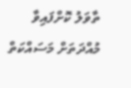ތާވަލު ކޮށްފައިވާ މުއްދަތަށް މަސައްކަތް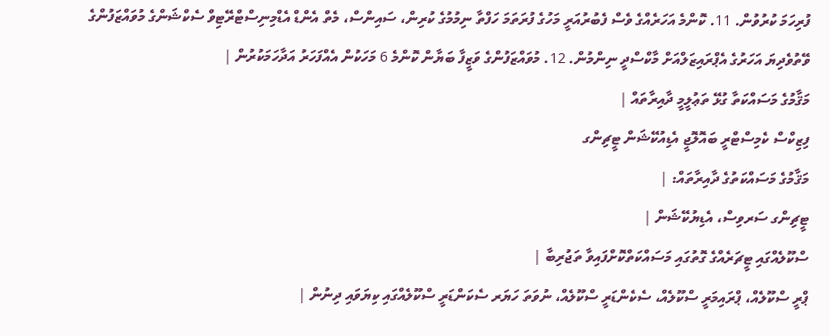ފުރިހަމަ ކުރުވުން. 11. ކޮންމެ އަހަރެއްގެ ވެސް ފެބުރުއަރީ މަހުގެ ފުރަތަމަ ހަފްތާ ނިމުމުގެ ކުރިން، ސައިންސް، މެތް އެންޑް އެޑްމިނިސްޓްރޭޓިވް ސެކްޝަންގެ މުވައްޒަފުންގެ ވޭތުވެދިޔަ އަހަރުގެ އެޕްރައިޒަލްއަށް މާކްސްދީ ނިންމުން. 12. މުވައްޒަފުންގެ ވަޒީފާ ބަޔާން ކޮންމެ 6 މަހަކުން އެއްފަހަރު އަދާހަމަކުރުން |
މަޤާމުގެ މަސައްކަތާ ގުޅޭ ތަޢުލީމީ ދާއިރާތައް |
ފިޒިކްސް ކެމިސްޓްރީ ބައޮލޮޖީ އެޑިއުކޭޝަން ޓީޗިންގ
މަޤާމުގެ މަސައްކަތުގެ ދާއިރާތައް: |
ޓީޗިންގ ސަރވިސް، އެޑިޔުކޭޝަން |
ސްކޫލެއްގައި ޓީޗަރެއްގެ ގޮތުގައި މަސައްކަތްކޮށްފައިވާ ތަޖުރިބާ |
ޕްރީ ސްކޫލެއް، ޕްރައިމަރީ ސްކޫލެއް، ސެކެންޑަރީ ސްކޫލެއް، ނުވަތަ ހަޔަރ ސެކަންޑަރީ ސްކޫލެއްގައި ކިޔަވައި ދިނުން |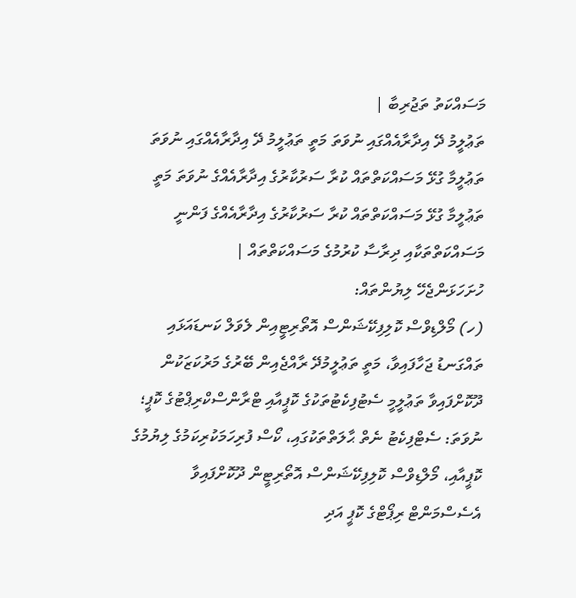މަސައްކަތު ތަޖުރިބާ |
ތަޢުލީމު ދޭ އިދާރާއެއްގައި ނުވަތަ މަތީ ތަޢުލީމު ދޭ އިދާރާއެއްގައި ނުވަތަ ތަޢުލީމާ ގުޅޭ މަސައްކަތްތައް ކުރާ ސަރުކާރުގެ އިދާރާއެއްގެ ނުވަތަ މަތީ ތަޢުލީމާ ގުޅޭ މަސައްކަތްތައް ކުރާ ސަރުކާރުގެ އިދާރާއެއްގެ ފަންނީ މަސައްކަތްތަކާއި ދިރާސާ ކުރުމުގެ މަސައްކަތްތައް |
ހުށަހަޅަންޖެހޭ ލިޔުންތައް:
(ހ) މޯލްޑިވްސް ކޮލިފިކޭޝަންސް އޮތޯރިޓީއިން ލެވަލް ކަނޑައަޅައި ތައްގަނޑު ޖަހާފައިވާ، މަތީ ތަޢުލީމުދޭ ރާއްޖެއިން ބޭރުގެ މަރުކަޒަކުން ދޫކޮށްފައިވާ ތަޢުލީމީ ސެޓުފިކެޓުތަކުގެ ކޮޕީއާއި ޓްރާންސްކްރިޕްޓުގެ ކޮޕީ؛ ނުވަތަ: ސެޓްފިކެޓު ނެތް ޙާލަތްތަކުގައި، ކޯސް ފުރިހަމަކުރިކަމުގެ ލިޔުމުގެ ކޮޕީއާއި، މޯލްޑިވްސް ކޮލިފިކޭޝަންސް އޮތޯރިޓީން ދޫކޮށްފައިވާ އެސެސްމަންޓް ރިޕޯޓްގެ ކޮޕީ އަދި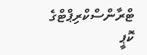ޓްރާންސްކްރިޕްޓްގެ ކޮޕީ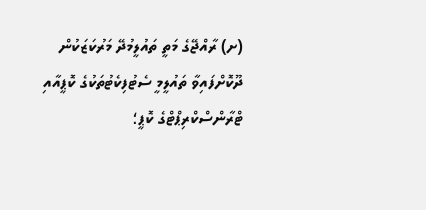(ށ) ރާއްޖޭގެ މަތީ ތައުލީމުދޭ މަރުކަޒަކުން ދޫކޮށްފައިވާ ތައުލީމީ ސެޓުފިކެޓުތަކުގެ ކޮޕީއާއި ޓްރާންސްކްރިޕްޓްގެ ކޮޕީ؛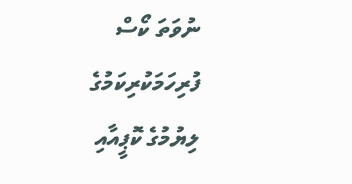ނުވަތަ ކޯސް ފުރިހަމަކުރިކަމުގެ ލިޔުމުގެ ކޮޕީއާއި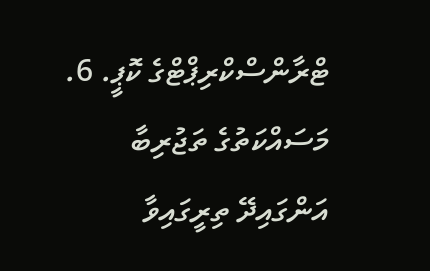ޓްރާންސްކްރިޕްޓްގެ ކޮޕީ. 6. މަސައްކަތުގެ ތަޖުރިބާ އަންގައިދޭ ތިރީގައިވާ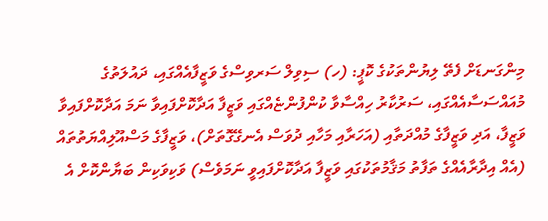މިންގަނޑަށް ފެތޭ ލިޔުންތަކުގެ ކޮޕީ: (ހ) ސިވިލް ސަރވިސްގެ ވަޒީފާއެއްގައި، ދައުލަތުގެ މުއައްސަސާއެއްގައި، ސަރުކާރު ހިއްސާވާ ކުންފުންޏެއްގައި ވަޒީފާ އަދާކޮށްފައިވާ ނަމަ އަދާކޮށްފައިވާ ވަޒީފާ، އަދި ވަޒީފާގެ މުއްދަތާއި (އަހަރާއި މަހާއި ދުވަސް އެނގޭގޮތަށް)، ވަޒީފާގެ މަސްއޫލިއްޔަތުތައް (އެއް އިދާރާއެއްގެ ތަފާތު މަޤާމުތަކުގައި ވަޒީފާ އަދާކޮށްފައިވީ ނަމަވެސް) ވަކިވަކިން ބަޔާންކޮށް އެ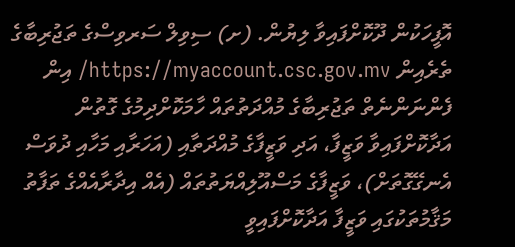އޮފީހަކުން ދޫކޮށްފައިވާ ލިޔުން. (ށ) ސިވިލް ސަރވިސްގެ ތަޖުރިބާގެ ތެރެއިން https://myaccount.csc.gov.mv/ އިން ފެންނަންނެތް ތަޖުރިބާގެ މުއްދަތުތައް ހާމަކޮށްދިމުގެ ގޮތުން އަދާކޮށްފައިވާ ވަޒީފާ، އަދި ވަޒީފާގެ މުއްދަތާއި (އަހަރާއި މަހާއި ދުވަސް އެނގޭގޮތަށް)، ވަޒީފާގެ މަސްއޫލިއްޔަތުތައް (އެއް އިދާރާއެއްގެ ތަފާތު މަޤާމުތަކުގައި ވަޒީފާ އަދާކޮށްފައިވީ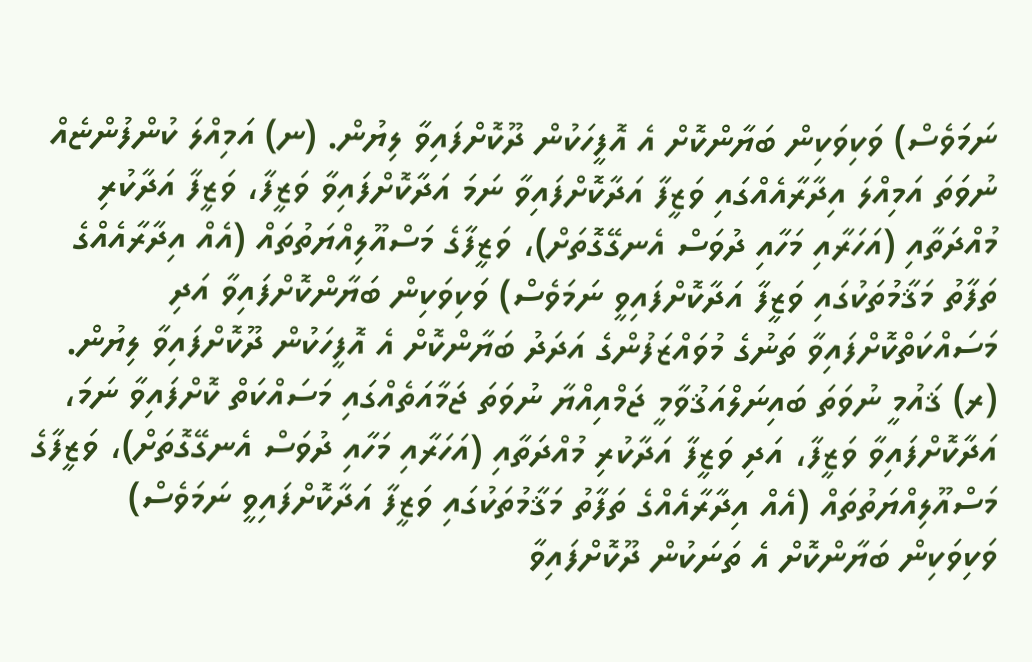ނަމަވެސް) ވަކިވަކިން ބަޔާންކޮށް އެ އޮފީހަކުން ދޫކޮށްފައިވާ ލިޔުން. (ނ) އަމިއްލަ ކުންފުންޏެއް ނުވަތަ އަމިއްލަ އިދާރާއެއްގައި ވަޒީފާ އަދާކޮށްފައިވާ ނަމަ އަދާކޮށްފައިވާ ވަޒީފާ، ވަޒީފާ އަދާކުރި މުއްދަތާއި (އަހަރާއި މަހާއި ދުވަސް އެނގޭގޮތަށް)، ވަޒީފާގެ މަސްއޫލިއްޔަތުތައް (އެއް އިދާރާއެއްގެ ތަފާތު މަޤާމުތަކުގައި ވަޒީފާ އަދާކޮށްފައިވީ ނަމަވެސް) ވަކިވަކިން ބަޔާންކޮށްފައިވާ އަދި މަސައްކަތްކޮށްފައިވާ ތަނުގެ މުވައްޒަފުންގެ އަދަދު ބަޔާންކޮށް އެ އޮފީހަކުން ދޫކޮށްފައިވާ ލިޔުން. (ރ) ޤައުމީ ނުވަތަ ބައިނަލްއަޤުވާމީ ޖަމްއިއްޔާ ނުވަތަ ޖަމާއަތެއްގައި މަސައްކަތް ކޮށްފައިވާ ނަމަ، އަދާކޮށްފައިވާ ވަޒީފާ، އަދި ވަޒީފާ އަދާކުރި މުއްދަތާއި (އަހަރާއި މަހާއި ދުވަސް އެނގޭގޮތަށް)، ވަޒީފާގެ މަސްއޫލިއްޔަތުތައް (އެއް އިދާރާއެއްގެ ތަފާތު މަޤާމުތަކުގައި ވަޒީފާ އަދާކޮށްފައިވީ ނަމަވެސް) ވަކިވަކިން ބަޔާންކޮށް އެ ތަނަކުން ދޫކޮށްފައިވާ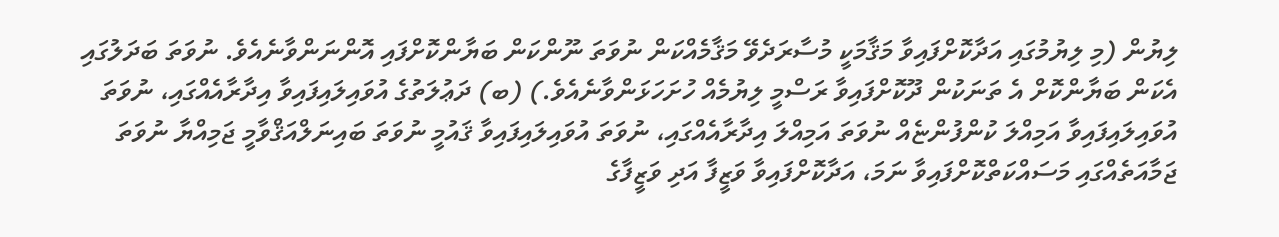ލިޔުން (މި ލިޔުމުގައި އަދާކޮށްފައިވާ މަޤާމަކީ މުސާރަދެވޭ މަޤާމެއްކަން ނުވަތަ ނޫންކަން ބަޔާންކޮށްފައި އޮންނަންވާނެއެވެ. ނުވަތަ ބަދަލުގައި އެކަން ބަޔާންކޮށް އެ ތަނަކުން ދޫކޮށްފައިވާ ރަސްމީ ލިޔުމެއް ހުށަހަޅަންވާނެއެވެ.) (ބ) ދަޢުލަތުގެ އުވައިލައިފައިވާ އިދާރާއެއްގައި، ނުވަތަ އުވައިލައިފައިވާ އަމިއްލަ ކުންފުންޏެއް ނުވަތަ އަމިއްލަ އިދާރާއެއްގައި، ނުވަތަ އުވައިލައިފައިވާ ޤައުމީ ނުވަތަ ބައިނަލްއަޤްވާމީ ޖަމިއްޔާ ނުވަތަ ޖަމާއަތެއްގައި މަސައްކަތްކޮށްފައިވާ ނަމަ، އަދާކޮށްފައިވާ ވަޒީފާ އަދި ވަޒީފާގެ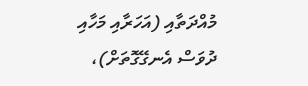މުއްދަތާއި (އަހަރާއި މަހާއި ދުވަސް އެނގޭގޮތަށް)،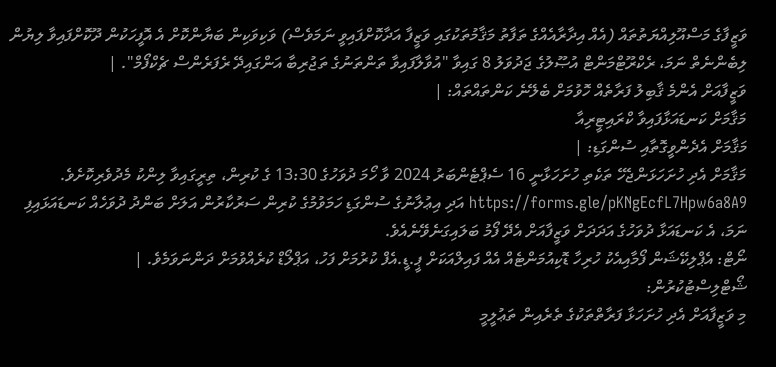ވަޒީފާގެ މަސްއޫލިއްޔަތުތައް (އެއް އިދާރާއެއްގެ ތަފާތު މަޤާމުތަކުގައި ވަޒީފާ އަދާކޮށްފައިވީ ނަމަވެސް) ވަކިވަކިން ބަޔާންކޮށް އެ އޮފީހަކުން ދޫކޮށްފައިވާ ލިޔުން ލިބެންނެތް ނަމަ، ރެކްރޫޓްމަންޓް އުޞޫލުގެ ޖަދުވަލު 8 ގައިވާ "އުވާލާފައިވާ ތަންތަނުގެ ތަޖުރިބާ އަންގައިދޭ ރެފަރެންސް ޗެކްފޯމް". |
ވަޒީފާއަށް އެންމެ ޤާބިލު ފަރާތެއް ހޮވުމަށް ބެލޭނެ ކަންތައްތައް: |
މަޤާމަށް ކަނޑައަޅާފައިވާ ކްރައިޓީރިއާ
މަޤާމަށް އެދެންވީގޮތާއި ސުންގަޑި: |
މަޤާމަށް އެދި ހުށަހަޅަންޖެހޭ ތަކެތި ހުށަހަޅާނީ 16 ސެޕްޓެންބަރު 2024 ވާ ހޯމަ ދުވަހުގެ 13:30 ގެ ކުރިން، ތިރީގައިވާ ލިންކު މެދުވެރިކޮށެވެ. https://forms.gle/pKNgEcfL7Hpw6a8A9 އަދި އިޢުލާނުގެ ސުންގަޑި ހަމަވުމުގެ ކުރިން ސަރުކާރުން އަލަށް ބަންދު ދުވަހެއް ކަނޑައަޅައިފި ނަމަ، އެ ކަނޑައަޅާ ދުވަހުގެ އަދަދަށް ވަޒީފާއަށް އެދޭ ފޯމު ބަލައިގަނެވޭނެއެވެ.
ނޯޓް: އެޕްލިކޭޝަން ފޯމާއިއެކު ހުރިހާ ޑޮކިއުމަންޓެއް އެއް ފައިލްއަކަށް ޕީ.ޑީ.އެފް ކުރުމަށް ފަހު، އަޕްލޯޑް ކުރެއްވުމަށް ދަންނަވަމެވެ. |
ޝޯޓްލިސްޓުކުރުން:
މި ވަޒީފާއަށް އެދި ހުށަހަޅާ ފަރާތްތަކުގެ ތެރެއިން ތަޢުލީމީ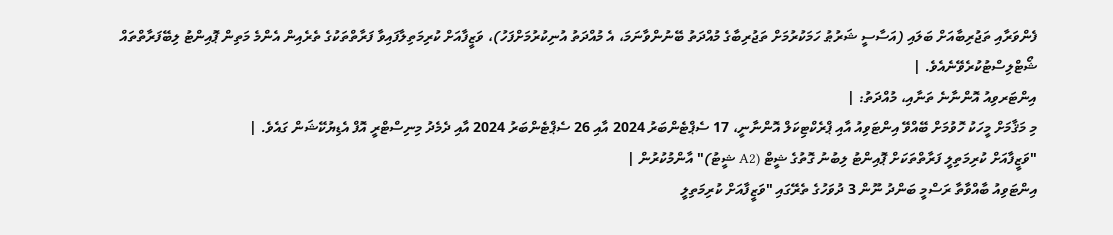ފެންވަރާއި ތަޖުރިބާއަށް ބަލައި (އަސާސީ ޝަރުޠު ހަމަކުރުމަށް ތަޖުރިބާގެ މުއްދަތު ބޭނުންވާނަމަ، އެ މުއްދަތު އުނިކުރުމަށްފަހު)، ވަޒީފާއަށް ކުރިމަތިލާފައިވާ ފަރާތްތަކުގެ ތެރެއިން އެންމެ މަތިން ޕޮއިންޓު ލިބޭފަރާތްތައް ޝޯޓްލިސްޓުކުރެވޭނެއެވެ. |
އިންޓަރވިއު އޮންނާނެ ތަނާއި، މުއްދަތު: |
މި މަޤާމަށް މީހަކު ހޮވުމަށް ބޭއްވޭ އިންޓަވިއު އާއި ޕްރެކްޓިކަލް އޮންނާނީ، 17 ސެޕްޓެންބަރު 2024 އާއި 26 ސެޕްޓެންބަރު 2024 އާއި ދެމެދު މިނިސްޓްރީ އޮފް އެޑިޔުކޭޝަން ގައެވެ. |
"ވަޒީފާއަށް ކުރިމަތިލީ ފަރާތްތަކަށް ޕޮއިންޓު ލިބުނު ގޮތުގެ ޝީޓް (A2 ޝީޓު)" އާންމުކުރުން |
އިންޓަވިއު ބާއްވާތާ ރަސްމީ ބަންދު ނޫން 3 ދުވަހުގެ ތެރޭގައި "ވަޒީފާއަށް ކުރިމަތިލީ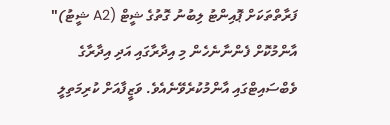ފަރާތްތަކަށް ޕޮއިންޓު ލިބުނު ގޮތުގެ ޝީޓް (A2 ޝީޓު)" އާންމުކޮށް ފެންނާނެހެން މި އިދާރާގައި އަދި އިދާރާގެ ވެބްސައިޓްގައި އާންމުކުރެވޭނެއެވެ. ވަޒީފާއަށް ކުރިމަތިލީ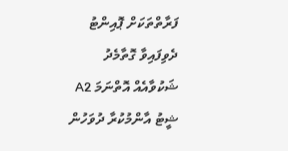ފަރާތްތަކަށް ޕޮއިންޓު ދެވިފައިވާ ގޮތާމެދު ޝަކުވާއެއް އޮތްނަމަ A2 ޝީޓު އާންމުކުރާ ދުވަހުން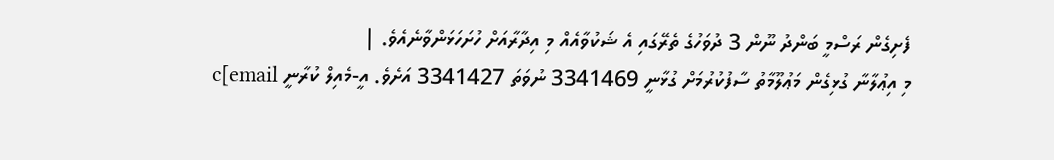ފެށިގެން ރަސްމީ ބަންދު ނޫން 3 ދުވަހުގެ ތެރޭގައި އެ ޝަކުވާއެއް މި އިދާރާއަށް ހުށަހަޅަންވާނެއެވެ. |
މި އިޢުލާނާ ގުޅިގެން މަޢުލޫމާތު ސާފުކުރުމަށް ގުޅާނީ 3341469 ނުވަތަ 3341427 އަށެވެ. އީ-މެއިލް ކުރާނީ c[email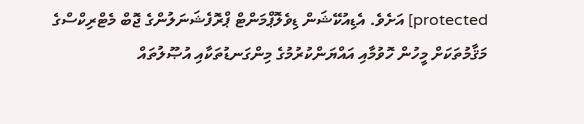protected] އަށެވެ. އެޑިއުކޭޝަން ޑިވެލޮޕްމަންޓް ޕްރޮފެޝަނަލުންގެ ޖޮބް މެޓްރިކްސްގެ މަޤާމުތަކަށް މީހުން ހޮވުމާއި އައްޔަންކުރުމުގެ މިންގަނޑުތަކާއި އުޞޫލުތައް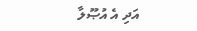އަދި އެ އުޞޫލާ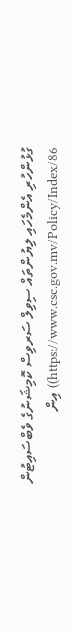ގުޅުންހުރި އެންމެހައި ލިޔުންތައް ސިވިލް ސަރވިސް ކޮމިޝަނުގެ ވެބްސައިޓުން https://www.csc.gov.mv/Policy/Index/86)) އިން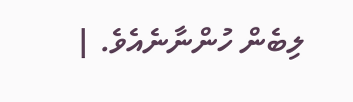ލިބެން ހުންނާނެއެވެ. |